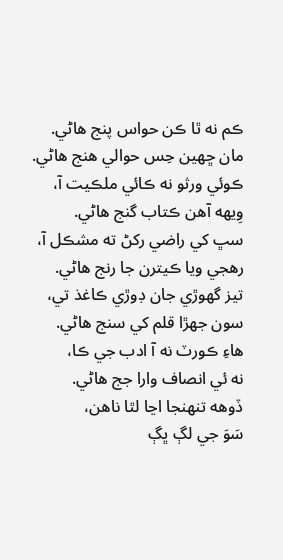ڪم نه ٿا ڪن حواس پنج هاڻي.
مان ڇهين حِس حوالي هنج هاڻي.
ڪوئي ورثو نه ڪائي ملڪيت آ،
وِيهه آهن ڪتاب گنج هاڻي.
سڀ کي راضي رکڻ ته مشڪل آ،
رهجي ويا ڪيترن جا رنج هاڻي.
تيز گهوڙي جان ڊوڙي ڪاغذ تي،
سون جهڙا قلم کي سنج هاڻي.
هاءِ ڪورٽ نه آ ادب جي ڪا،
نه ئي انصاف وارا جج هاڻي.
ڏوهه تنهنجا اڃا لٿا ناهن،
سَوَ جي لڳ ڀڳ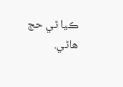ڪيا ٿي حج هاڻي.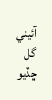آئيني گل ڇڏيو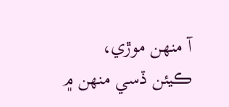آ منهن موڙي،
ڪيئن ڏسي منهن ۾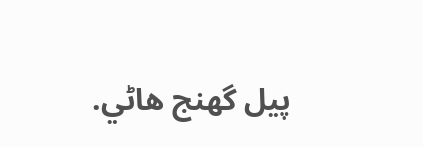پيل گهنج هاڻي.